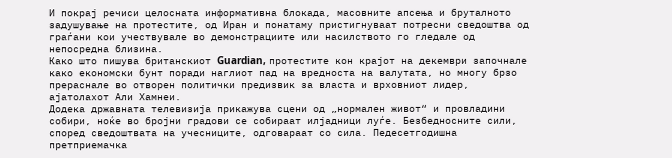И покрај речиси целосната информативна блокада, масовните апсења и бруталното задушување на протестите, од Иран и понатаму пристигнуваат потресни сведоштва од граѓани кои учествувале во демонстрациите или насилството го гледале од непосредна близина.
Како што пишува британскиот Guardian, протестите кон крајот на декември започнале како економски бунт поради наглиот пад на вредноста на валутата, но многу брзо прераснале во отворен политички предизвик за власта и врховниот лидер, ајатолахот Али Хамнеи.
Додека државната телевизија прикажува сцени од „нормален живот“ и провладини собири, ноќе во бројни градови се собираат илјадници луѓе. Безбедносните сили, според сведоштвата на учесниците, одговараат со сила. Педесетгодишна претприемачка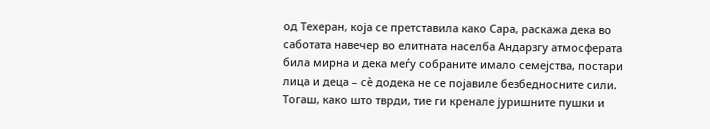од Техеран, која се претставила како Сара, раскажа дека во саботата навечер во елитната населба Андарзгу атмосферата била мирна и дека меѓу собраните имало семејства, постари лица и деца – сè додека не се појавиле безбедносните сили.
Тогаш, како што тврди, тие ги кренале јуришните пушки и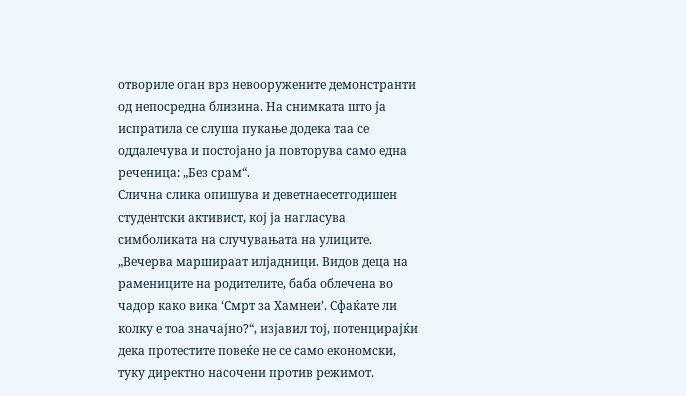отвориле оган врз невооружените демонстранти од непосредна близина. На снимката што ја испратила се слуша пукање додека таа се оддалечува и постојано ја повторува само една реченица: „Без срам“.
Слична слика опишува и деветнаесетгодишен студентски активист, кој ја нагласува симболиката на случувањата на улиците. „Вечерва маршираат илјадници. Видов деца на рамениците на родителите, баба облечена во чадор како вика ‘Смрт за Хамнеи’. Сфаќате ли колку е тоа значајно?“, изјавил тој, потенцирајќи дека протестите повеќе не се само економски, туку директно насочени против режимот.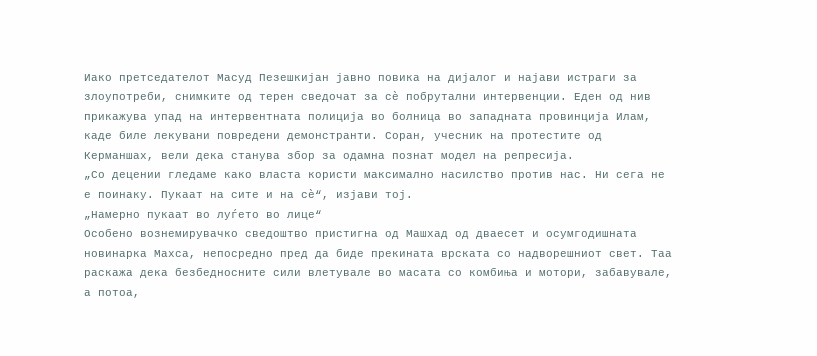Иако претседателот Масуд Пезешкијан јавно повика на дијалог и најави истраги за злоупотреби, снимките од терен сведочат за сè побрутални интервенции. Еден од нив прикажува упад на интервентната полиција во болница во западната провинција Илам, каде биле лекувани повредени демонстранти. Соран, учесник на протестите од Керманшах, вели дека станува збор за одамна познат модел на репресија.
„Со децении гледаме како власта користи максимално насилство против нас. Ни сега не е поинаку. Пукаат на сите и на сè“, изјави тој.
„Намерно пукаат во луѓето во лицe“
Особено вознемирувачко сведоштво пристигна од Машхад од дваесет и осумгодишната новинарка Махса, непосредно пред да биде прекината врската со надворешниот свет. Таа раскажа дека безбедносните сили влетувале во масата со комбиња и мотори, забавувале, а потоа,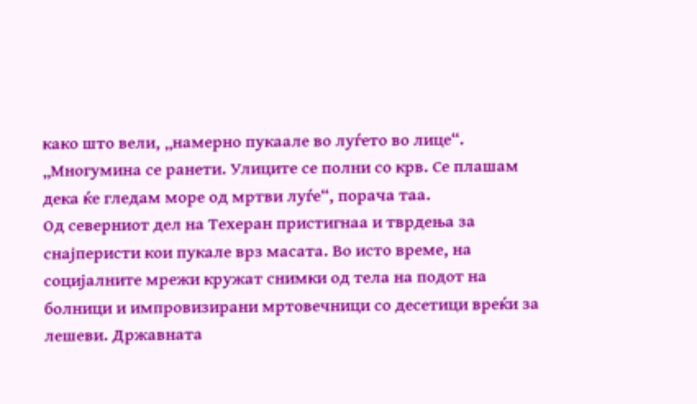како што вели, „намерно пукаале во луѓето во лицe“.
„Многумина се ранети. Улиците се полни со крв. Се плашам дека ќе гледам море од мртви луѓе“, порача таа.
Од северниот дел на Техеран пристигнаа и тврдења за снајперисти кои пукале врз масата. Во исто време, на социјалните мрежи кружат снимки од тела на подот на болници и импровизирани мртовечници со десетици вреќи за лешеви. Државната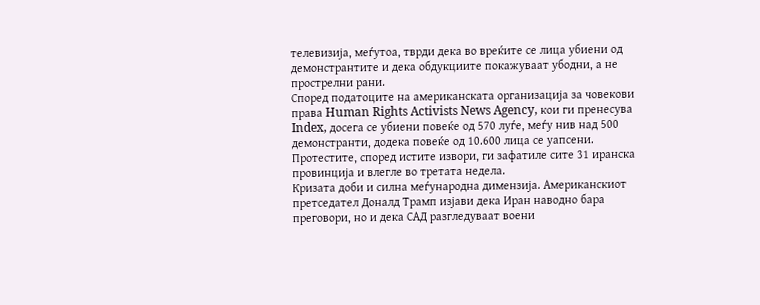телевизија, меѓутоа, тврди дека во вреќите се лица убиени од демонстрантите и дека обдукциите покажуваат убодни, а не прострелни рани.
Според податоците на американската организација за човекови права Human Rights Activists News Agency, кои ги пренесува Index, досега се убиени повеќе од 570 луѓе, меѓу нив над 500 демонстранти, додека повеќе од 10.600 лица се уапсени. Протестите, според истите извори, ги зафатиле сите 31 иранска провинција и влегле во третата недела.
Кризата доби и силна меѓународна димензија. Американскиот претседател Доналд Трамп изјави дека Иран наводно бара преговори, но и дека САД разгледуваат воени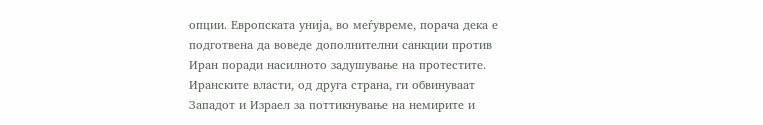опции. Европската унија, во меѓувреме, порача дека е подготвена да воведе дополнителни санкции против Иран поради насилното задушување на протестите.
Иранските власти, од друга страна, ги обвинуваат Западот и Израел за поттикнување на немирите и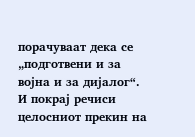порачуваат дека се „подготвени и за војна и за дијалог“.
И покрај речиси целосниот прекин на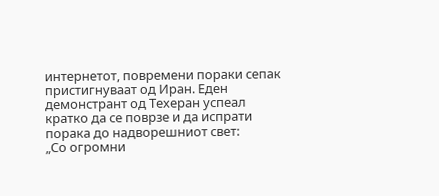интернетот, повремени пораки сепак пристигнуваат од Иран. Еден демонстрант од Техеран успеал кратко да се поврзе и да испрати порака до надворешниот свет:
„Со огромни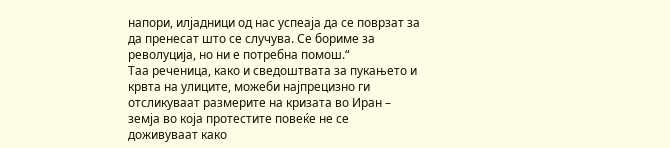напори, илјадници од нас успеаја да се поврзат за да пренесат што се случува. Се бориме за револуција, но ни е потребна помош.“
Таа реченица, како и сведоштвата за пукањето и крвта на улиците, можеби најпрецизно ги отсликуваат размерите на кризата во Иран – земја во која протестите повеќе не се доживуваат како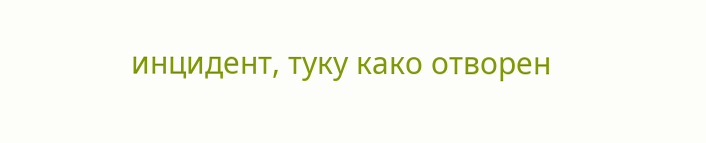инцидент, туку како отворен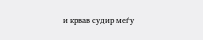и крвав судир меѓу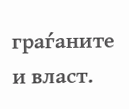граѓаните и власт.